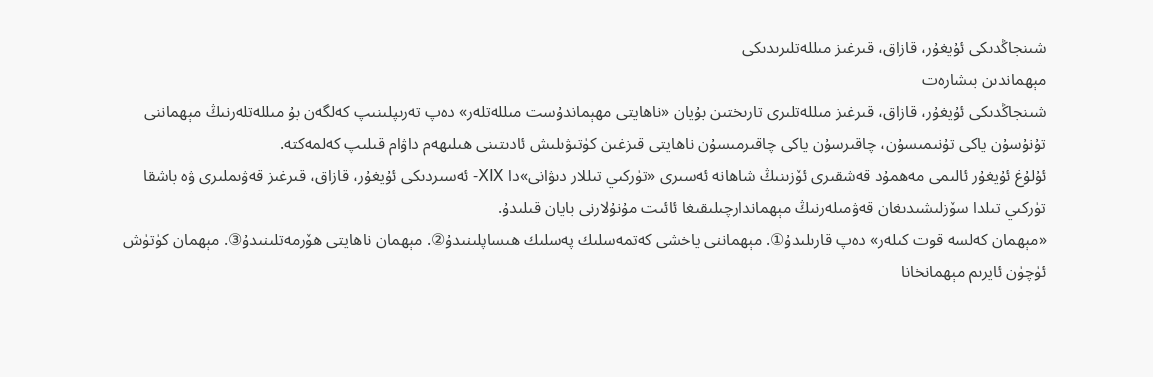شىنجاڭدىكى ئۇيغۇر، قازاق، قىرغىز مىللەتلىرىدىكى
مېھماندىن بىشارەت
شىنجاڭدىكى ئۇيغۇر، قازاق، قىرغىز مىللەتلىرى تارىختىن بۇيان «ناھايتى مھېماندۇست مىللەتلەر» دەپ تەرىپلىنىپ كەلگەن بۇ مىللەتلەرنىڭ مېھماننى تۇنۇسۇن ياكى تۇنىمىسۇن، چاقىرسۇن ياكى چاقىرمىسۇن ناھايتى قىزغىن كۈتىۋىلىش ئادىتىنى ھىلىھەم داۋام قىلىپ كەلمەكتە.
ئۇلۇغ ئۇيغۇر ئالىمى مەھمۇد قەشقىرى ئۆزىنىڭ شاھانە ئەسىرى «تۈركىي تىللار دىۋانى»دا ⅩⅨ- ئەسىردىكى ئۇيغۇر، قازاق، قىرغىز قەۋىملىرى ۋە باشقا تۈركىي تىلدا سۆزلىشىدىغان قەۋمىلەرنىڭ مېھماندارچىلىقىغا ئائىت مۇنۇلارنى بايان قىلىدۇ.
«مېھمان كەلسە قوت كىلەر» دەپ قارىلىدۇ①. مېھماننى ياخشى كەتمەسلىك پەسلىك ھىساپلىنىدۇ②. مېھمان ناھايتى ھۆرمەتلىنىدۇ③. مېھمان كۈتۈش ئۈچۈن ئايرىم مېھمانخانا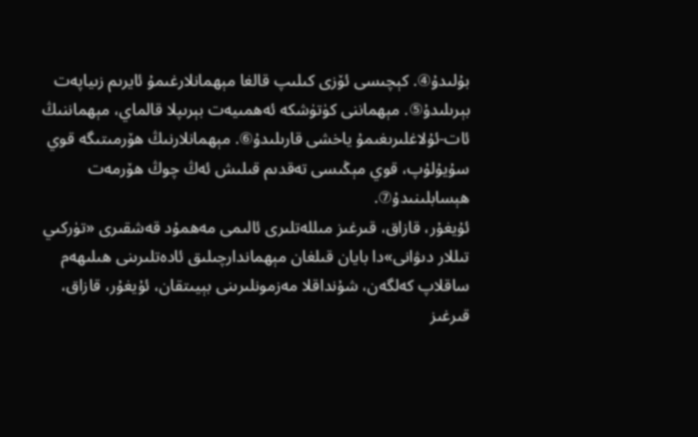بۇلىدۇ④. كېچىسى ئۆزى كىلىپ قالغا مېھمانلارغىمۇ ئايرىم زىياپەت بېرىلىدۇ⑤. مېھماننى كۈتۈشكە ئەھمىيەت بېرىپلا قالماي، مېھماننىڭ ئات-ئۇلاغلىرىغىمۇ ياخشى قارىلىدۇ⑥. مېھمانلارنىڭ ھۆرمىتىگە قوي سۇيۇلۇپ، قوي مېڭىسى تەقدىم قىلىش ئەڭ چوڭ ھۆرمەت ھېسابلىنىدۇ⑦.
ئۇيغۇر، قازاق، قىرغىز مىللەتلىرى ئالىمى مەھمۇد قەشقىرى «تۈركىي تىللار دىۋانى»دا بايان قىلغان مېھماندارچىلىق ئادەتلىرىنى ھىلىھەم ساقلاپ كەلگەن، شۇنداقلا مەزمونلىرىنى بېيىتقان، ئۇيغۇر، قازاق، قىرغىز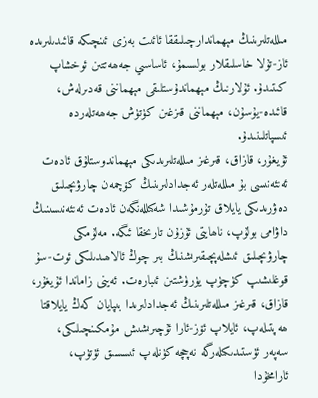مىللەتلىرىنىڭ مېھماندارچىلىققا ئائىت بەزى ئىنچىكە قائىدىلىرىدە ئاز-تۇلا خاسلىقلار بولسىمۇ، ئاساسىي جەھەتتىن ئوخشاپ كىتىدۇ. ئۇلارنىڭ مېھماندۇستلىقى مېھماننى قەدىرلەش، قائىدە-يۇسۇن، مېھماننى قىزغىن كۈتۈش جەھەتلەردە ئىسپاتلىنىدۇ.
ئۇيغۇر، قازاق، قىرغىز مىللەتلىرىدىكى مېھماندوستلۇق ئادەت ئەنئەنىسى بۇ مىللەتلەر ئەجدادلىرىنىڭ كۆچمەن چارۋىچىلىق دەۋرىدىكى يايلاق تۇرمۇشىدا شەكىللەنگەن ئادەت ئەنئەنىسىنىڭ داۋامى بولۇپ، ناھايتى ئۇزۇن تارىخقا ئىگە. مەلۇمكى چارۋىچىلىق ئىشلەپچىقىرىشنىڭ بىر چوڭ ئالاھىدىلىكى ئوت-سۇ قوغلىشىپ كۈچۈپ يۈرۈشتىن ئىبارەت. ئەينى زاماندا ئۇيغۇر، قازاق، قىرغىز مىللەتلىرىنىڭ ئەجدادلىرىدا بىپايان كەڭ يايلاقتا ھەپتىلەپ، ئايلاپ ئۆز-ئارا ئۇچىرىشىش مۇمكىنچىلىكى، سەپەر ئۈستىدىكىلەرگە نەچچە كۈنلەپ ئىسسىق ئۈتۈپ، ئارامخۇدا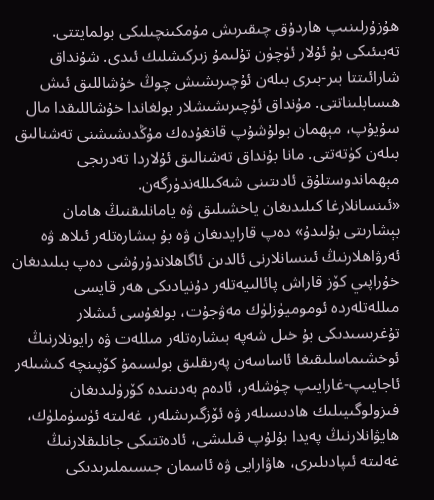ھۇزۇرلىنىپ ھاردۇق چىقىرىش مۇمكىنچىلىكى بولمايتتى. تەبىئىكى بۇ ئۇلار ئۈچۈن تۇلىمۇ زىركىشلىك ئىدى. شۇنداق شارائىتتا بىر-بىرى بىلەن ئۇچىرىشىش چوڭ خۇشاللىق ئىش ھىسابلىناتتى. مۇنداق ئۇچىرىشىشلار بولغاندا خۇشاللىقدا مال سۇيۇپ، مېھمان بولۇشۇپ قانغۇدەك مۇڭدىشىشنى تەشنالىق بىلەن كۈتەتتى. مانا بۇنداق تەشنالىق ئۇلاردا تەدرىجى مېھماندوستلۇق ئادىتىنى شەكىللەندۈرگەن.
«ئىنسانلارغا كىلىدىغان ياخشىلىق ۋە يامانلىقنىڭ ھامان بېشارىتى بۇلىدۇ» دەپ قارايدىغان ۋە بۇ بىشارەتلەر ئىلاھ ۋە ئەرۋاھلارنىڭ ئىنسانلارنى ئالدىن ئاگاھلاندۇرۇشى دەپ بىلىدىغان خۇراپىي كۆز قاراش پائالىيەتلەر دۇنيادىكى ھەر قايسى مىللەتلەردە ئوموميۈزلۈك مەۋجۇت، بولغۇسى ئىشلار تۇغرىسىدىكى بۇ خىل شەپە بىشارەتلەر مىللەت ۋە رايونلارنىڭ ئوخشىماسلىقىغا ئاساسەن پەرىقلىق بولسىمۇ كۆپىنچە كىشىلەر ئاجايىپ-غارايىپ چۈشلەر، ئادەم بەدىنىدە كۆرۈلىدىغان فىزولوگىيىلىك ھادىسىلەر ۋە ئۆزگىرىشلەر، غەلىتە ئۈسۈملۈك، ھايۋانلارنىڭ پەيدا بۇلۇپ قىلىشى، ئادەتتىكى جانلىقلارنىڭ غەلىتە ئىپادىلىرى، ھاۋارايى ۋە ئاسمان جىسىملىرىدىكى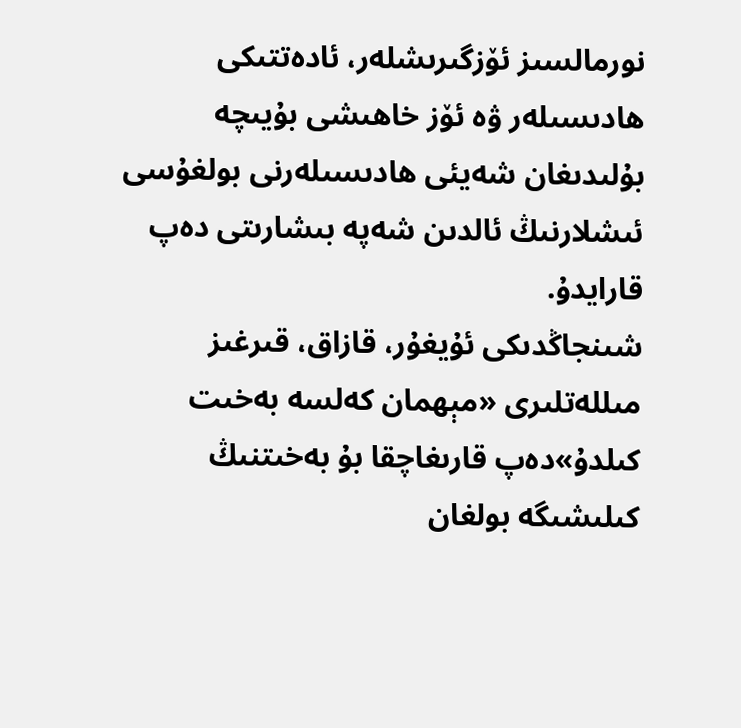نورمالسىز ئۆزگىرىشلەر، ئادەتتىكى ھادىسىلەر ۋە ئۆز خاھىشى بۇيىچە بۇلىدىغان شەيئى ھادىسىلەرنى بولغۇسى ئىشلارنىڭ ئالدىن شەپە بىشارىتى دەپ قارايدۇ.
شىنجاڭدىكى ئۇيغۇر، قازاق، قىرغىز مىللەتلىرى «مېھمان كەلسە بەخىت كىلدۇ»دەپ قارىغاچقا بۇ بەخىتنىڭ كىلىشىگە بولغان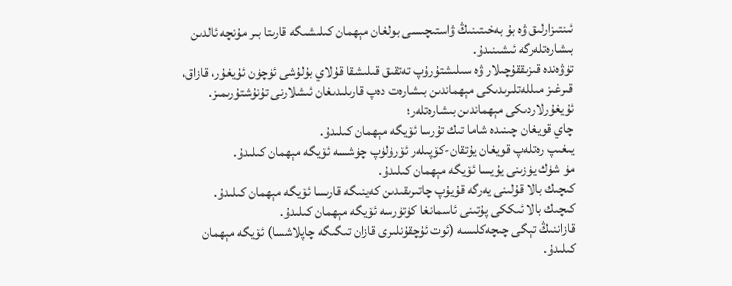ئىنتىزارلىق ۋە بۇ بەخىتىنىڭ ۋاستىچىسى بولغان مېھمان كىلىشىگە قارىتا بىر مۇنچە ئالدىن بىشارەتلەرگە ئىشىنىدۇ.
تۈۋەندە قىزىققۇچىلار ۋە سىلىشتۇرۇپ تەتقىق قىلىشقا قۇلاي بۇلۇشى ئۈچۈن ئۇيغۇر، قازاق، قىرغىز مىللەتلىرىدىكى مېھماندىن بىشارەت دەپ قارىلىدىغان ئىشلارنى تۇنۇشتۇرىمىز.
ئۇيغۇرلاردىكى مېھماندىن بىشارەتلەر؛
چاي قويغان چىنىدە شاما تىك تۇرسا ئۆيگە مېھمان كىلىدۇ.
يىغىپ رەتلەپ قويغان يۇتقان-كۆپىلەر ئۆرۈلۈپ چۈشسە ئۆيگە مېھمان كىلىدۇ.
مۈ شۈك يۈزىنى يۇيسا ئۆيگە مېھمان كىلىدۇ.
كىچىك بالا قۇلىنى يەرگە قۇيۇپ چاتىرىقىدىن كەينىگە قارىسا ئۆيگە مېھمان كىلىدۇ.
كىچىك بالا ئىككى پۇتىنى ئاسمانغا كۈتۈرسە ئۆيگە مېھمان كىلىدۇ.
قازاننىڭ تېگى چىچەكلىسە (ئوت ئۇچقۇنلىرى قازان تىگىگە چاپلاشسا) ئۆيگە مېھمان كىلىدۇ.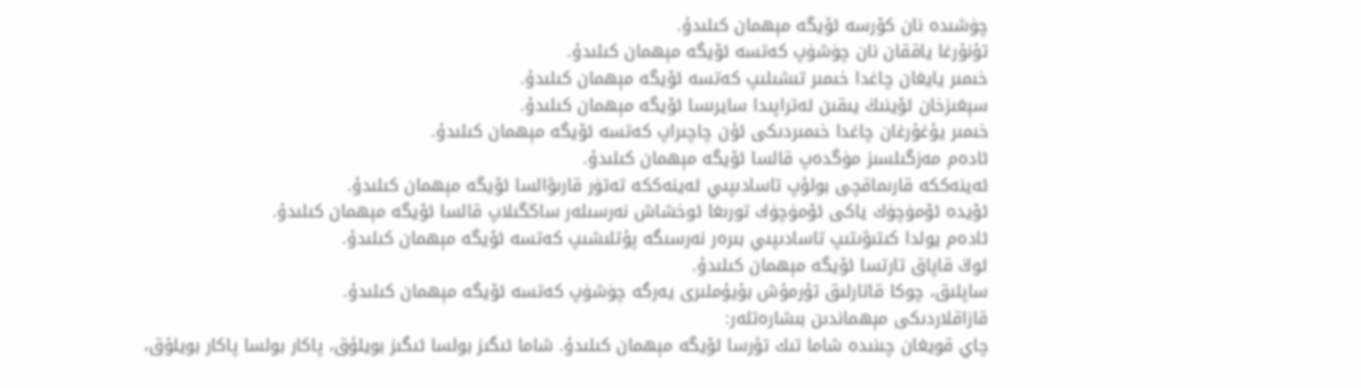چۈشىدە نان كۆرسە ئۆيگە مېھمان كىلىدۇ.
تۇنۇرغا ياققان نان چۈشۈپ كەتسە ئۆيگە مېھمان كىلىدۇ.
خىمىر يايغان چاغدا خىمىر تىشىلىپ كەتسە ئۆيگە مېھمان كىلىدۇ.
سېغىزخان ئۆينىڭ يىقىن ئەتراپىدا سايرىسا ئۆيگە مېھمان كىلىدۇ.
خىمىر يۇغۇرغان چاغدا خىمىردىكى ئۇن چاچىراپ كەتسە ئۆيگە مېھمان كىلىدۇ.
ئادەم مەزگىلسىز مۈگدەپ قالسا ئۆيگە مېھمان كىلىدۇ.
ئەينەككە قارىماقچى بولۇپ تاسادىپىي ئەينەككە تەتۈر قارىۋالسا ئۆيگە مېھمان كىلىدۇ.
ئۆيدە ئۆمۈچۈك ياكى ئۆمۈچۈك تورىغا ئوخشاش نەرسىلەر ساڭگىلاپ قالسا ئۆيگە مېھمان كىلىدۇ.
ئادەم يولدا كىتىۋىتىپ تاسادىپىي بىرەر نەرسىگە پۇتلىشىپ كەتسە ئۆيگە مېھمان كىلىدۇ.
ئوڭ قاپاق تارتسا ئۆيگە مېھمان كىلىدۇ.
ساپلىق، چوكا قاتارلىق تۇرمۇش بۇيۇملىرى يەرگە چۈشۈپ كەتسە ئۆيگە مېھمان كىلىدۇ.
قازاقلاردىكى مېھماندىن بىشارەتلەر:
چاي قويغان چىنىدە شاما تىك تۇرسا ئۆيگە مېھمان كىلىدۇ. شاما ئىگىز بولسا ئىگىز بويلۇق، پاكار بولسا پاكار بويلۇق،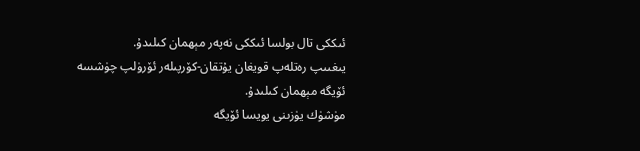ئىككى تال بولسا ئىككى نەپەر مېھمان كىلىدۇ.
يىغىىپ رەتلەپ قويغان يۇتقان-كۆرپىلەر ئۆرۈلپ چۈشسە ئۆيگە مېھمان كىلىدۇ.
مۈشۈك يۈزىنى يويسا ئۆيگە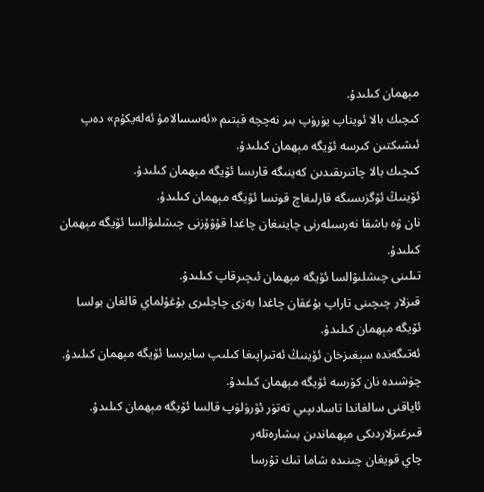مېھمان كىلىدۇ.
كىچىك بالا ئويناپ يۈرۈپ بىر نەچچە قېتىم «ئەسسالامۇ ئەلەيكۇم» دەپ ئىشىكتىن كىرسە ئۆيگە مېھمان كىلىدۇ.
كىچىك بالا چاتىرىقىدىن كەينىگە قارىسا ئۆيگە مېھمان كىلىدۇ.
ئۆينىڭ ئۆگزىسىگە قارلىغاچ قونسا ئۆيگە مېھمان كىلىدۇ.
نان ۋە باشقا نەرسىلەرنى چاينىغان چاغدا قۇۋۇزنى چىشلىۋالسا ئۆيگە مېھمان كىلىدۇ.
تىلىنى چىشلىۋالسا ئۆيگە مېھمان ئىچىرقاپ كىلىدۇ.
قىزلار چىچىنى تاراپ بۇغقان چاغدا بەزى چاچلىرى بۇغۇلماي قالغان بولسا ئۆيگە مېھمان كىلىدۇ.
ئەتىگەندە سېغىزخان ئۆينىڭ ئەتىراپىغا كىلىپ سايرىسا ئۆيگە مېھمان كىلىدۇ.
چۈشىدە نان كۆرسە ئۆيگە مېھمان كىلىدۇ.
ئاياقنى سالغاندا تاسادىپىي تەتۈر ئۆرۈلۈپ قالسا ئۆيگە مېھمان كىلىدۇ.
قىرغىزلاردىكى مېھماندىن بىشارەتلەر
چاي قويغان چىنىدە شاما تىك تۇرسا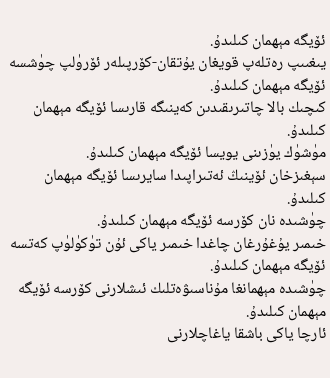ئۆيگە مېھمان كىلىدۇ.
يىغىىپ رەتلەپ قويغان يۇتقان-كۆرپىلەر ئۆرۈلپ چۈشسە ئۆيگە مېھمان كىلىدۇ.
كىچىك بالا چاتىرىقىدىن كەينىگە قارىسا ئۆيگە مېھمان كىلىدۇ.
مۈشۈك يۈزىنى يويسا ئۆيگە مېھمان كىلىدۇ.
سېغىزخان ئۆينىڭ ئەتىراپىدا سايرىسا ئۆيگە مېھمان كىلىدۇ.
چۈشىدە نان كۆرسە ئۆيگە مېھمان كىلىدۇ.
خىمىر يۇغۇرغان چاغدا خىمىر ياكى ئۇن تۈكۈلۈپ كەتسە ئۆيگە مېھمان كىلىدۇ.
چۈشىدە مېھمانغا مۇناسىۋەتلىك ئىشلارنى كۆرسە ئۆيگە مېھمان كىلىدۇ.
ئارچا ياكى باشقا ياغاچلارنى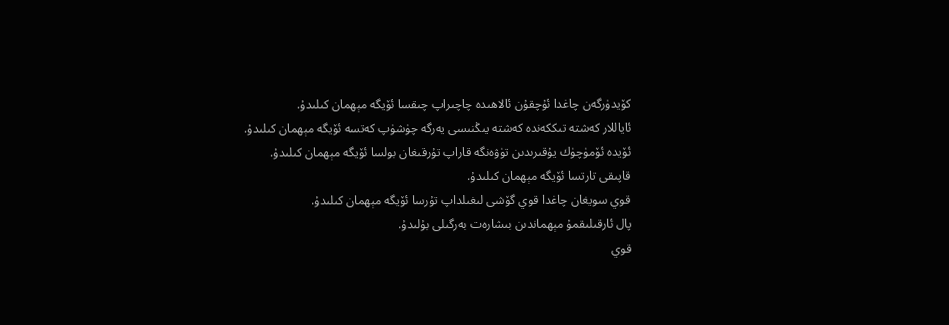كۆيدۈرگەن چاغدا ئۇچقۇن ئالاھىدە چاچىراپ چىقسا ئۆيگە مېھمان كىلىدۇ.
ئاياللار كەشتە تىككەندە كەشتە يىڭنىسى يەرگە چۈشۈپ كەتسە ئۆيگە مېھمان كىلىدۇ.
ئۆيدە ئۆمۈچۈك يۇقىرىدىن تۈۋەنگە قاراپ تۇرقىغان بولسا ئۆيگە مېھمان كىلىدۇ.
قاپىقى تارتسا ئۆيگە مېھمان كىلىدۇ.
قوي سويغان چاغدا قوي گۆشى لىغىلداپ تۇرسا ئۆيگە مېھمان كىلىدۇ.
پال ئارقىلىقمۇ مېھماندىن بىشارەت بەرگىلى بۇلىدۇ.
قوي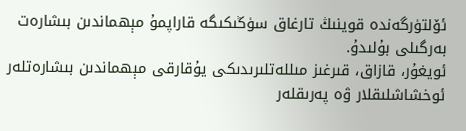ئۆلتۈرگەندە قوينىڭ تارغاق سۈڭىكىگە قاراپمۇ مېھماندىن بىشارەت بەرگىلى بۇلىدۇ.
ئويغۇر، قازاق، قىرغىز مىللەتلىرىدىكى يۇقارقى مېھماندىن بىشارەتلەر ئوخشاشلىقلار ۋە پەرىقلەر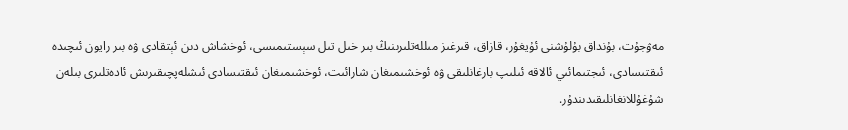مەۋجۇت، بۇنداق بۇلۇشنى ئۇيغۇر، قازاق، قىرغىز مىللەتلىرىنىڭ بىر خىل تىل سېستىمىسى، ئوخشاش دىن ئېتقادى ۋە بىر رايون ئىچىدە ئىقتىسادى، ئىجتىمائىي ئالاقە ئىلىپ بارغانلىقى ۋە ئوخشىمىغان شارائىت، ئوخشىمىغان ئىقتىسادى ئىشلەپچىقىرىش ئادەتلىرى بىلەن شۇغۇللانغانلىقىدىندۇر.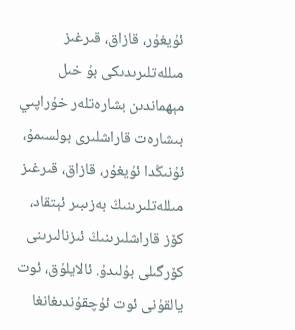ئۇيغۇر، قازاق، قىرغىز مىللەتلىرىدىكى بۇ خىل مېھماندىن بشارەتلەر خۇراپىي بىشارەت قاراشلىرى بولسىمۇ، ئۇنىڭدا ئۇيغۇر، قازاق، قىرغىز مىللەتلىرىنىڭ بەزىبىر ئېتقاد، كۆز قاراشلىرىنىڭ ئىزنالىرىنى كۆرگىلى بۇلىدۇ. ئالايلۇق، ئوت يالقۇنى ئوت ئۇچقۇندىغانغا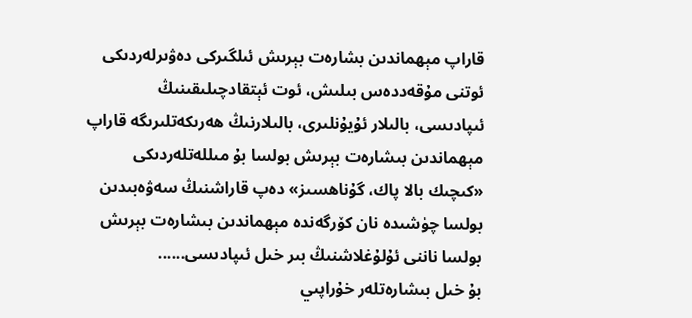قاراپ مېھماندىن بشارەت بېرىش ئىلگىركى دەۋىرلەردىكى ئوتنى مۇقەددەس بىلىش، ئوت ئېتقادچىلىقىنىڭ ئىپادىسى، بالىلار ئۇيۇنلىرى، بالىلارنىڭ ھەرىكەتلىرىگە قاراپ مېھماندىن بىشارەت بېرىش بولسا بۇ مىللەتلەردىكى «كىچىك بالا پاك، گۇناھسىز» دەپ قاراشنىڭ سەۋەبىدىن بولسا چۈشىدە نان كۆرگەندە مېھماندىن بىشارەت بېرىش بولسا ناننى ئۇلۇغلاشنىڭ بىر خىل ئىپادىسى......
بۇ خىل بىشارەتلەر خۇراپىي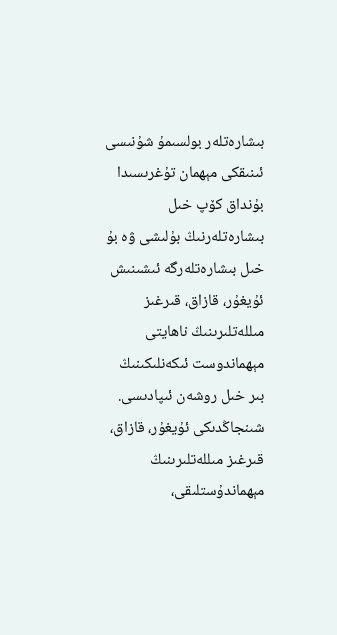بىشارەتلەر بولسىمۇ شۇنىسى ئىنىقكى مېھمان تۇغرىسىدا بۇنداق كۆپ خىل بىشارەتلەرنىڭ بۇلىشى ۋە بۇ خىل بىشارەتلەرگە ئىشىنىش ئۇيغۇر، قازاق، قىرغىز مىللەتلىرىنىڭ ناھايتى مېھماندوست ئىكەنلىكىنىڭ بىر خىل روشەن ئىپادىسى.
شىنجاڭدىكى ئۇيغۇر، قازاق، قىرغىز مىللەتلىرىنىڭ مېھماندۇستلىقى،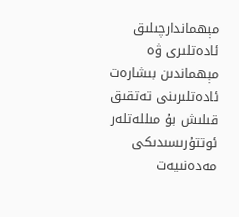مېھماندارچىلىق ئادەتلىرى ۋە مېھماندىن بىشارەت ئادەتلىرىنى تەتقىق قىلىش بۇ مىللەتلەر ئوتتۇرىسىدىكى مەدەنىيەت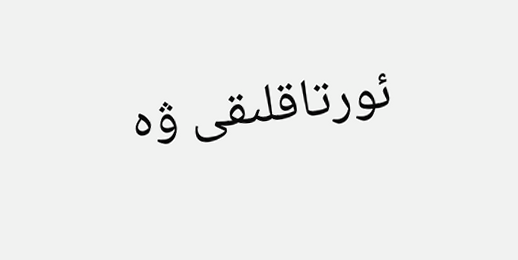ئورتاقلىقى ۋە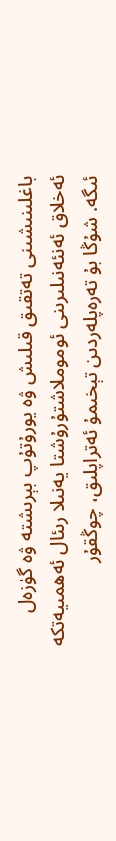باغلىنىشىنى تەتقىق قىلىش ۋە يورۇتۇپ بېرىشتە ۋە گۈزەل ئەخلاق ئەنئەنىلىرىنى ئوموملاشتۇرۇشتا يەنىلا رىئال ئەھمىيەتكە ئىگە. شۇڭا بۇ تەرەپلەردىن تېخىمۇ ئەتراپلىق، چوڭقۇر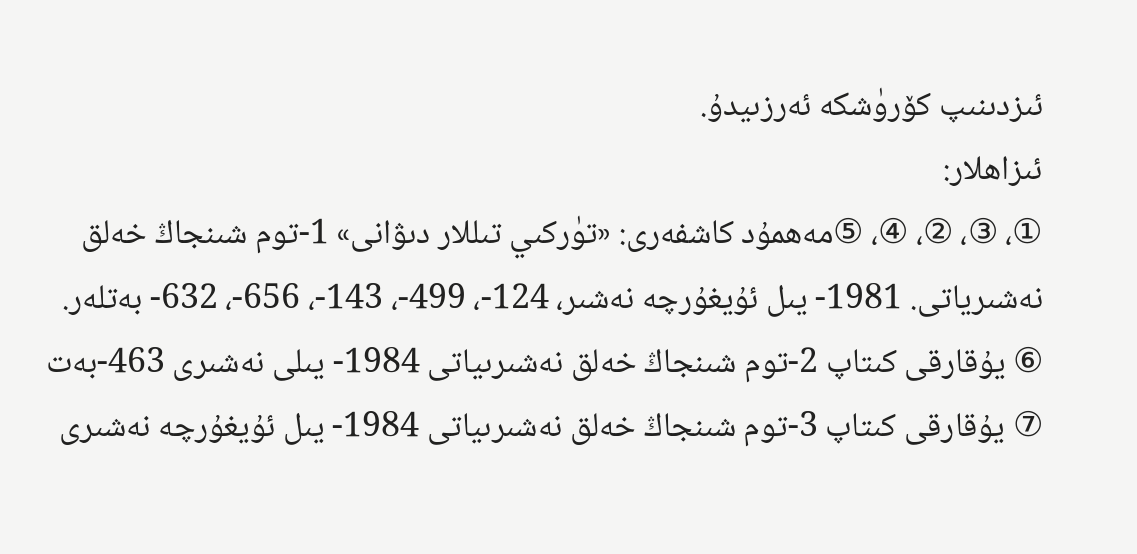ئىزدىنىپ كۆرۈشكە ئەرزىيدۇ.
ئىزاھلار:
①، ③، ②، ④، ⑤مەھمۇد كاشفەرى: «تۈركىي تىللار دىۋانى» 1-توم شىنجاڭ خەلق نەشىرياتى. 1981- يىل ئۇيغۇرچە نەشىر، 124-، 499-، 143-، 656-، 632- بەتلەر.
⑥ يۇقارقى كىتاپ 2-توم شىنجاڭ خەلق نەشىرىياتى 1984- يىلى نەشىرى 463-بەت
⑦ يۇقارقى كىتاپ 3-توم شىنجاڭ خەلق نەشىرىياتى 1984- يىل ئۇيغۇرچە نەشىرى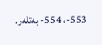553-، 554- بەتلەر.